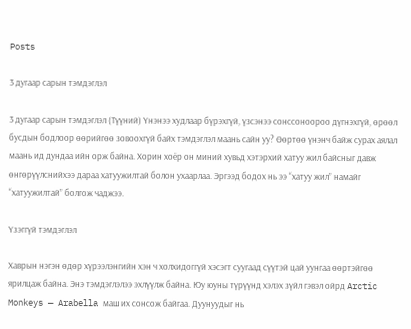Posts

3 дугаар сарын тэмдэглэл

3 дугаар сарын тэмдэглэл (Түүний) Үнэнээ худлаар бүрэхгүй, үзсэнээ сонссоноороо дүгнэхгүй, өрөөл бусдын бодлоор өөрийгөө зовоохгүй байх тэмдэглэл маань сайн уу? Өөртөө үнэнч байж сурах аялал маань ид дундаа ийн орж байна. Хорин хоёр он миний хувьд хэтэрхий хатуу жил байсныг давж өнгөрүүлснийхээ дараа хатуужилтай болон ухаарлаа. Эргээд бодох нь ээ “хатуу жил” намайг “хатуужилтай” болгож чаджээ.

Үзэггүй тэмдэглэл

Хаврын нэгэн өдөр хүрээлэнгийн хэн ч холхидоггүй хэсэгт суугаад сүүтэй цай уунгаа өөртэйгөө ярилцаж байна. Энэ тэмдэглэлээ эхлүүлж байна. Юу юуны түрүүнд хэлэх зүйл гэвэл ойрд Arctic Monkeys — Arabella маш их сонсож байгаа. Дуунуудыг нь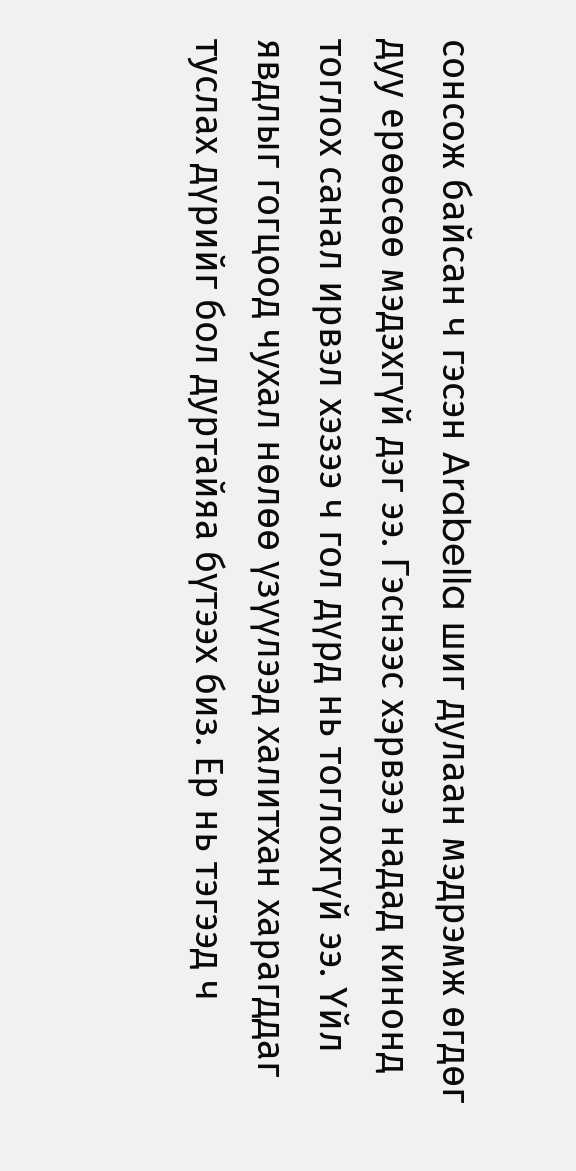сонсож байсан ч гэсэн Arabella шиг дулаан мэдрэмж өгдөг дуу ерөөсөө мэдэхгүй дэг ээ. Гэснээс хэрвээ надад кинонд тоглох санал ирвэл хэзээ ч гол дүрд нь тоглохгүй ээ. Үйл явдлыг гогцоод чухал нөлөө үзүүлээд халитхан харагддаг туслах дүрийг бол дуртайяа бүтээх биз. Ер нь тэгээд ч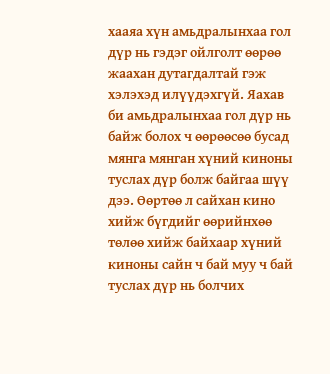хааяа хүн амьдралынхаа гол дүр нь гэдэг ойлголт өөрөө жаахан дутагдалтай гэж хэлэхэд илүүдэхгүй. Яахав би амьдралынхаа гол дүр нь байж болох ч өөрөөсөө бусад мянга мянган хүний киноны туслах дүр болж байгаа шүү дээ. Өөртөө л сайхан кино хийж бүгдийг өөрийнхөө төлөө хийж байхаар хүний киноны сайн ч бай муу ч бай туслах дүр нь болчих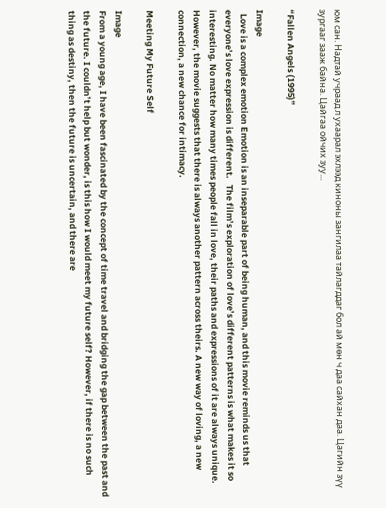юм сан. Надтай учраад л ухаарал эхлээд киноны зангилаа тайлагддаг бол ай мөн ч даа сайхан даа. Цагийн зүү зургааг зааж байна. Цайгаа ойчих зуу...

“Fallen Angels (1995)”

Image
  Love is a complex emotion Emotion is an inseparable part of being human, and this movie reminds us that everyone’s love expression is different.   The film’s exploration of love’s different patterns is what makes it so interesting. No matter how many times people fall in love, their paths and expressions of it are always unique. However, the movie suggests that there is always another pattern across theirs. A new way of loving, a new connection, a new chance for intimacy.

Meeting My Future Self

Image
From a young age, I have been fascinated by the concept of time travel and bridging the gap between the past and the future. I couldn’t help but wonder, is this how I would meet my future self? However, if there is no such thing as destiny, then the future is uncertain, and there are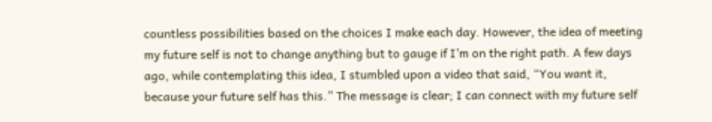countless possibilities based on the choices I make each day. However, the idea of meeting my future self is not to change anything but to gauge if I’m on the right path. A few days ago, while contemplating this idea, I stumbled upon a video that said, “You want it, because your future self has this.” The message is clear; I can connect with my future self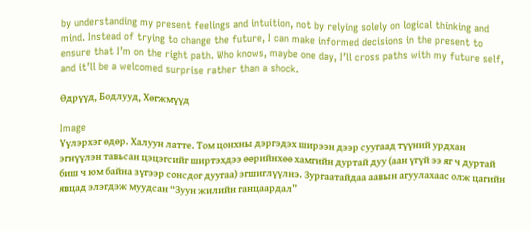by understanding my present feelings and intuition, not by relying solely on logical thinking and mind. Instead of trying to change the future, I can make informed decisions in the present to ensure that I’m on the right path. Who knows, maybe one day, I’ll cross paths with my future self, and it’ll be a welcomed surprise rather than a shock.

Өдрүүд, Бодлууд, Xөгжмүүд

Image
Үүлэрхэг өдөр. Халуун латте. Том цонхны дэргэдэх ширээн дээр суугаад түүний урдхан эгнүүлэн тавьсан цэцэгсийг ширтэхдээ өөрийнхөө хамгийн дуртай дуу (аан үгүй ээ яг ч дуртай биш ч юм байна зүгээр сонсдог дуугаа) эгшиглүүлнэ. Зургаатайдаа аавын агуулахаас олж цагийн явцад элэгдэж муудсан “Зуун жилийн ганцаардал”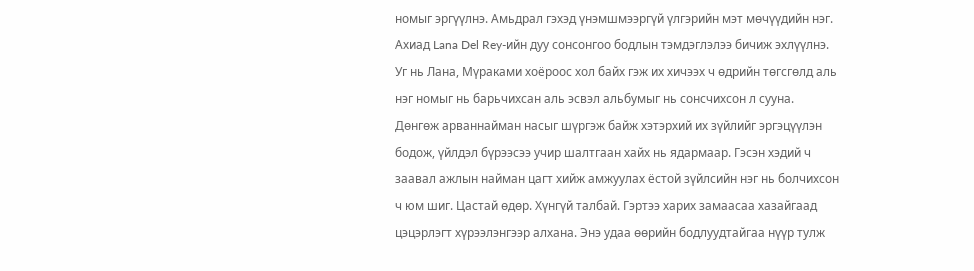номыг эргүүлнэ. Амьдрал гэхэд үнэмшмээргүй үлгэрийн мэт мөчүүдийн нэг. Ахиад Lana Del Rey-ийн дуу сонсонгоо бодлын тэмдэглэлээ бичиж эхлүүлнэ. Уг нь Лана, Мүраками хоёроос хол байх гэж их хичээх ч өдрийн төгсгөлд аль нэг номыг нь барьчихсан аль эсвэл альбумыг нь сонсчихсон л сууна. Дөнгөж арваннайман насыг шүргэж байж хэтэрхий их зүйлийг эргэцүүлэн бодож, үйлдэл бүрээсээ учир шалтгаан хайх нь ядармаар. Гэсэн хэдий ч заавал ажлын найман цагт хийж амжуулах ёстой зүйлсийн нэг нь болчихсон ч юм шиг. Цастай өдөр. Хүнгүй талбай. Гэртээ харих замаасаа хазайгаад цэцэрлэгт хүрээлэнгээр алхана. Энэ удаа өөрийн бодлуудтайгаа нүүр тулж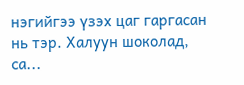нэгийгээ үзэх цаг гаргасан нь тэр. Халуун шоколад, са...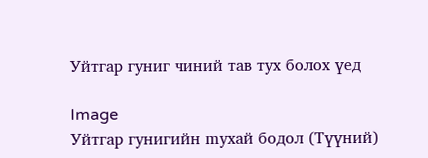Уйтгар гуниг чиний тав тух болох үед

Image
Уйтгар гунигийн mухай бодол (Түүний)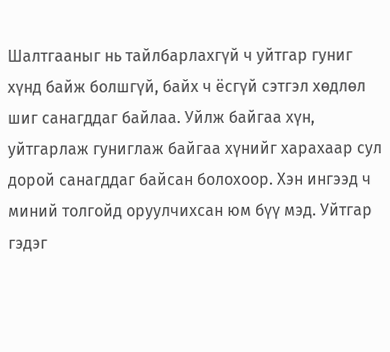Шалтгааныг нь тайлбарлахгүй ч уйтгар гуниг хүнд байж болшгүй, байх ч ёсгүй сэтгэл хөдлөл шиг санагддаг байлаа. Уйлж байгаа хүн, уйтгарлаж гуниглаж байгаа хүнийг харахаар сул дорой санагддаг байсан болохоор. Хэн ингээд ч миний толгойд оруулчихсан юм бүү мэд. Уйтгар гэдэг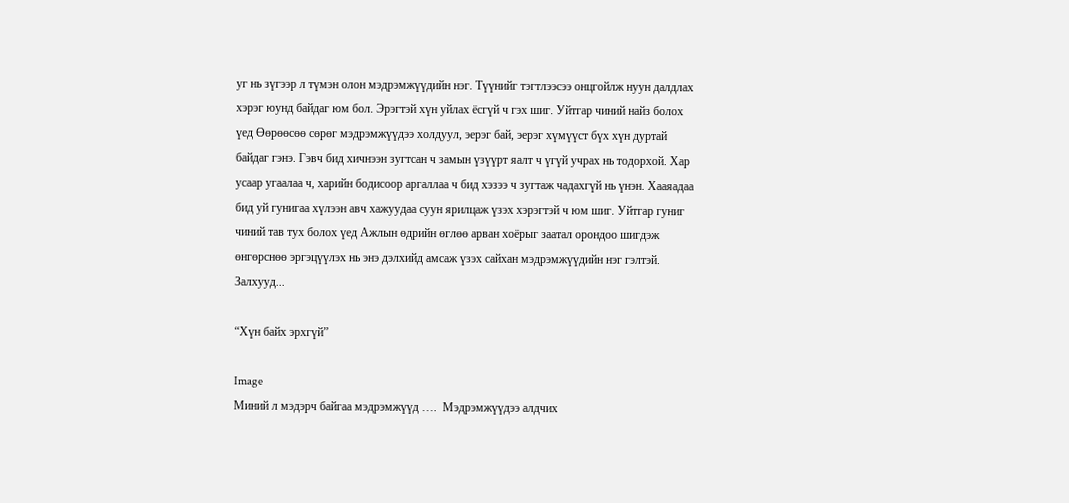уг нь зүгээр л түмэн олон мэдрэмжүүдийн нэг. Түүнийг тэгтлээсээ онцгойлж нуун далдлах хэрэг юунд байдаг юм бол. Эрэгтэй хүн уйлах ёсгүй ч гэх шиг. Уйтгар чиний найз болох үед Өөрөөсөө сөрөг мэдрэмжүүдээ холдуул, эерэг бай, эерэг хүмүүст бүх хүн дуртай байдаг гэнэ. Гэвч бид хичнээн зугтсан ч замын үзүүрт яалт ч үгүй учрах нь тодорхой. Хар усаар угаалаа ч, харийн бодисоор аргаллаа ч бид хэзээ ч зугтаж чадахгүй нь үнэн. Хааяадаа бид уй гунигаа хүлээн авч хажуудаа суун ярилцаж үзэх хэрэгтэй ч юм шиг. Уйтгар гуниг чиний тав тух болох үед Ажлын өдрийн өглөө арван хоёрыг заатал орондоо шигдэж өнгөрснөө эргэцүүлэх нь энэ дэлхийд амсаж үзэх сайхан мэдрэмжүүдийн нэг гэлтэй. Залхууд...

“Хүн байх эрхгүй”

Image
Миний л мэдэрч байгаа мэдрэмжүүд ….  Мэдрэмжүүдээ алдчих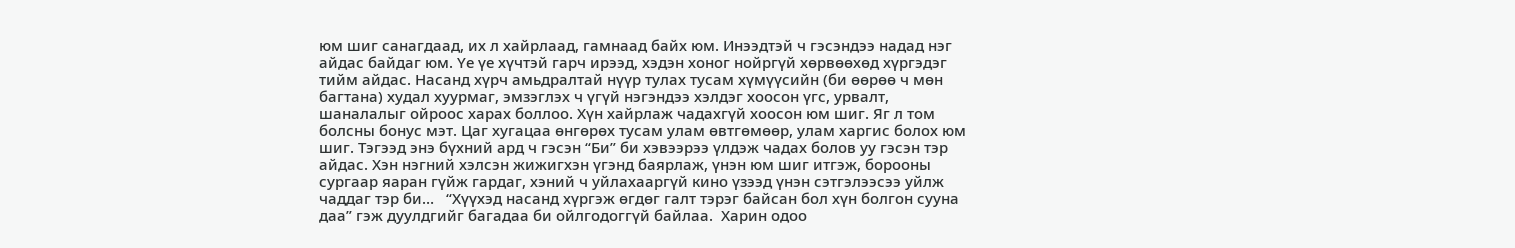юм шиг санагдаад, их л хайрлаад, гамнаад байх юм. Инээдтэй ч гэсэндээ надад нэг айдас байдаг юм. Үе үе хүчтэй гарч ирээд, хэдэн хоног нойргүй хөрвөөхөд хүргэдэг тийм айдас. Насанд хүрч амьдралтай нүүр тулах тусам хүмүүсийн (би өөрөө ч мөн багтана) худал хуурмаг, эмзэглэх ч үгүй нэгэндээ хэлдэг хоосон үгс, урвалт, шаналалыг ойроос харах боллоо. Хүн хайрлаж чадахгүй хоосон юм шиг. Яг л том болсны бонус мэт. Цаг хугацаа өнгөрөх тусам улам өвтгөмөөр, улам харгис болох юм шиг. Тэгээд энэ бүхний ард ч гэсэн “Би” би хэвээрээ үлдэж чадах болов уу гэсэн тэр айдас. Хэн нэгний хэлсэн жижигхэн үгэнд баярлаж, үнэн юм шиг итгэж, борооны сургаар яаран гүйж гардаг, хэний ч уйлахааргүй кино үзээд үнэн сэтгэлээсээ уйлж чаддаг тэр би…   “Хүүхэд насанд хүргэж өгдөг галт тэрэг байсан бол хүн болгон сууна даа” гэж дуулдгийг багадаа би ойлгодоггүй байлаа.  Харин одоо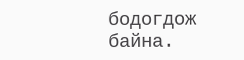бодогдож байна.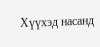Хүүхэд насанд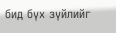бид бүх зүйлийг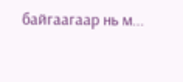байгаагаар нь м...